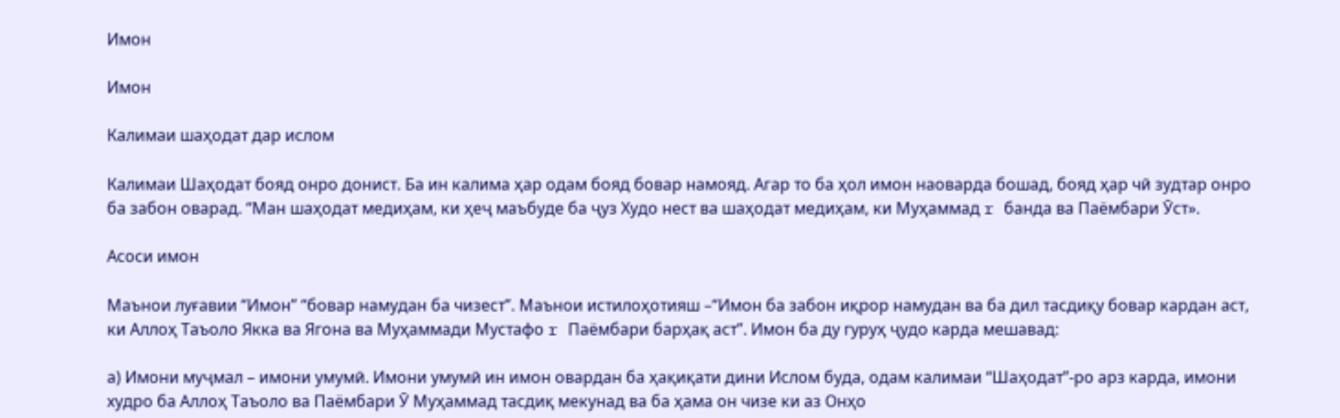Имон

Имон

Калимаи шаҳодат дар ислом

Калимаи Шаҳодат бояд онро донист. Ба ин калима ҳар одам бояд бовар намояд. Агар то ба ҳол имон наоварда бошад, бояд ҳар чӣ зудтар онро ба забон оварад. “Ман шаҳодат медиҳам, ки ҳеҷ маъбуде ба ҷуз Худо нест ва шаҳодат медиҳам, ки Муҳаммад r банда ва Паёмбари Ӯст».

Асоси имон

Маънои луғавии “Имон” “бовар намудан ба чизест”. Маънои истилоҳотияш –“Имон ба забон иқрор намудан ва ба дил тасдиқу бовар кардан аст, ки Аллоҳ Таъоло Якка ва Ягона ва Муҳаммади Мустафо r Паёмбари барҳақ аст”. Имон ба ду гуруҳ ҷудо карда мешавад:

а) Имони муҷмал – имони умумӣ. Имони умумӣ ин имон овардан ба ҳақиқати дини Ислом буда, одам калимаи “Шаҳодат”-ро арз карда, имони худро ба Аллоҳ Таъоло ва Паёмбари Ӯ Муҳаммад тасдиқ мекунад ва ба ҳама он чизе ки аз Онҳо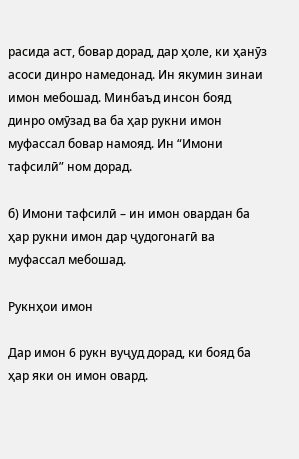расида аст, бовар дорад, дар ҳоле, ки ҳанӯз асоси динро намедонад. Ин якумин зинаи имон мебошад. Минбаъд инсон бояд динро омӯзад ва ба ҳар рукни имон муфассал бовар намояд. Ин “Имони тафсилӣ” ном дорад.

б) Имони тафсилӣ – ин имон овардан ба ҳар рукни имон дар ҷудогонагӣ ва муфассал мебошад.

Рукнҳои имон

Дар имон 6 рукн вуҷуд дорад, ки бояд ба ҳар яки он имон овард.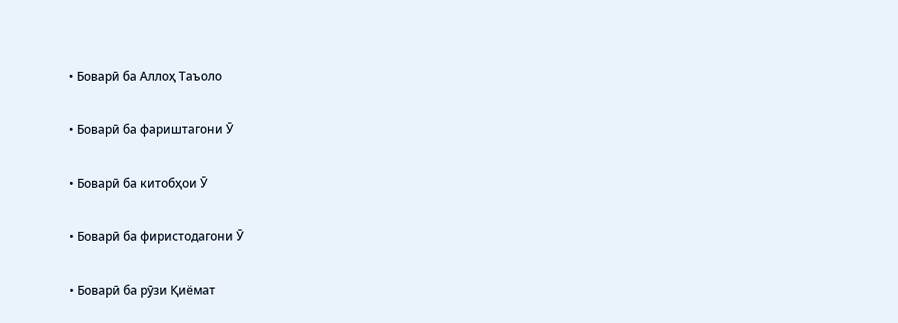• Боварӣ ба Аллоҳ Таъоло

• Боварӣ ба фариштагони Ӯ

• Боварӣ ба китобҳои Ӯ

• Боварӣ ба фиристодагони Ӯ

• Боварӣ ба рӯзи Қиёмат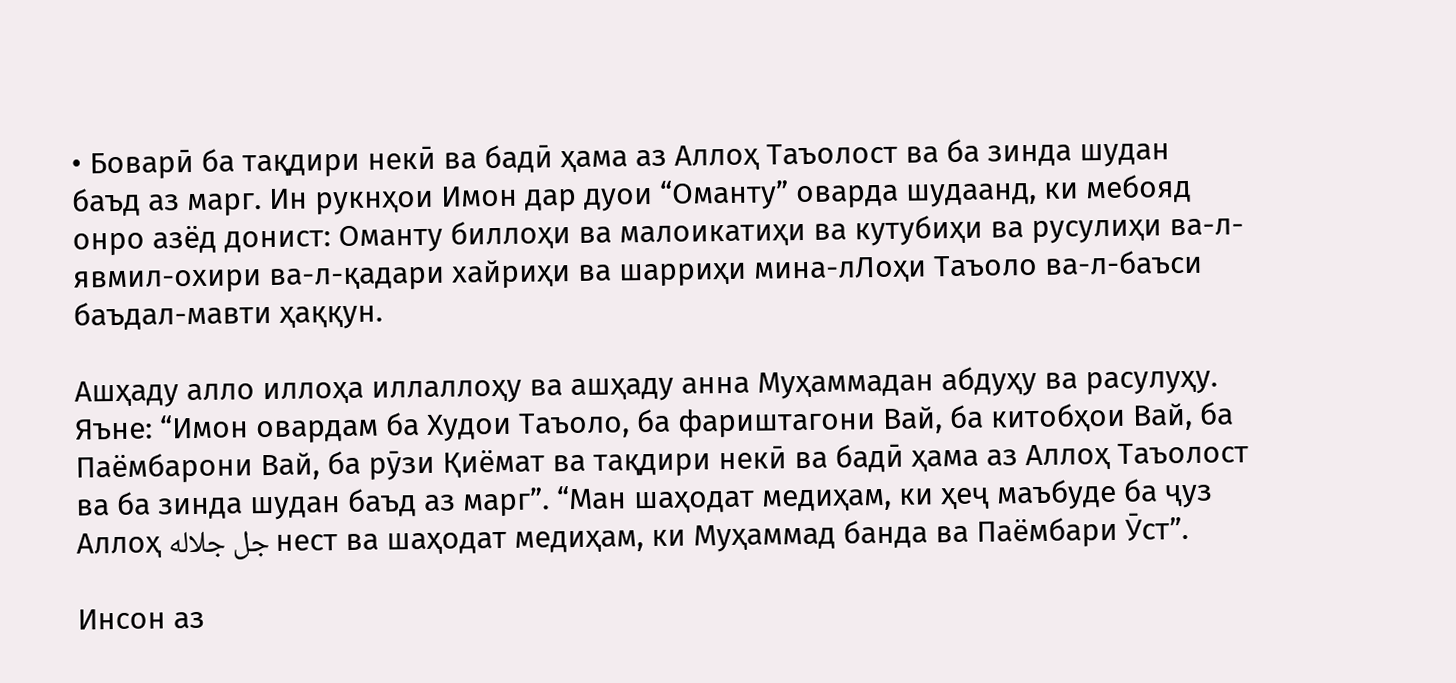• Боварӣ ба тақдири некӣ ва бадӣ ҳама аз Аллоҳ Таъолост ва ба зинда шудан баъд аз марг. Ин рукнҳои Имон дар дуои “Оманту” оварда шудаанд, ки мебояд онро азёд донист: Оманту биллоҳи ва малоикатиҳи ва кутубиҳи ва русулиҳи ва-л-явмил-охири ва-л-қадари хайриҳи ва шарриҳи мина-лЛоҳи Таъоло ва-л-баъси баъдал-мавти ҳаққун.

Ашҳаду алло иллоҳа иллаллоҳу ва ашҳаду анна Муҳаммадан абдуҳу ва расулуҳу. Яъне: “Имон овардам ба Худои Таъоло, ба фариштагони Вай, ба китобҳои Вай, ба Паёмбарони Вай, ба рӯзи Қиёмат ва тақдири некӣ ва бадӣ ҳама аз Аллоҳ Таъолост ва ба зинда шудан баъд аз марг”. “Ман шаҳодат медиҳам, ки ҳеҷ маъбуде ба ҷуз Аллоҳ جل جلاله нест ва шаҳодат медиҳам, ки Муҳаммад банда ва Паёмбари Ӯст”.

Инсон аз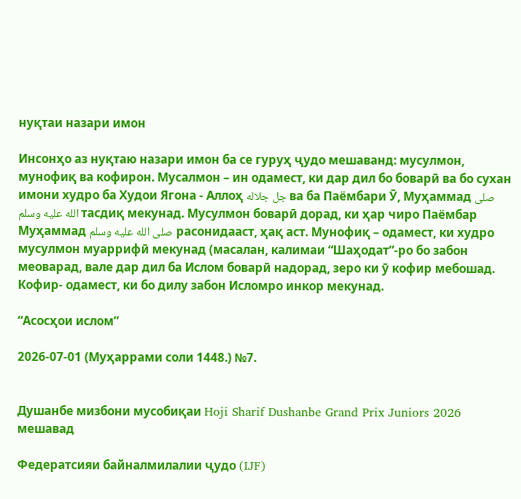нуқтаи назари имон

Инсонҳо аз нуқтаю назари имон ба се гуруҳ ҷудо мешаванд: мусулмон, мунофиқ ва кофирон. Мусалмон – ин одамест, ки дар дил бо боварӣ ва бо сухан имони худро ба Худои Ягона - Аллоҳ جل جلاله ва ба Паёмбари Ӯ, Муҳаммад صلى الله عليه وسلم тасдиқ мекунад. Мусулмон боварӣ дорад, ки ҳар чиро Паёмбар Муҳаммад صلى الله عليه وسلم расонидааст, ҳақ аст. Мунофиқ – одамест, ки худро мусулмон муаррифӣ мекунад (масалан, калимаи “Шаҳодат”-ро бо забон меоварад, вале дар дил ба Ислом боварӣ надорад, зеро ки ӯ кофир мебошад. Кофир- одамест, ки бо дилу забон Исломро инкор мекунад.

“Асосҳои ислом”

2026-07-01 (Муҳаррами соли 1448.) №7.


Душанбе мизбони мусобиқаи Hoji Sharif Dushanbe Grand Prix Juniors 2026 мешавад

Федератсияи байналмилалии ҷудо (IJF)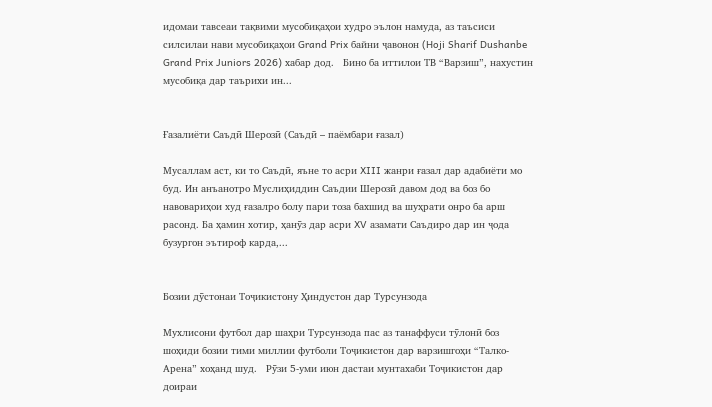идомаи тавсеаи тақвими мусобиқаҳои худро эълон намуда, аз таъсиси силсилаи нави мусобиқаҳои Grand Prix байни ҷавонон (Hoji Sharif Dushanbe Grand Prix Juniors 2026) хабар дод.   Бино ба иттилои ТВ “Варзиш”, нахустин мусобиқа дар таърихи ин...


Ғазалиёти Саъдӣ Шерозӣ (Саъдӣ – паёмбари ғазал)

Мусаллам аст, ки то Саъдӣ, яъне то асри XIII жанри ғазал дар адабиёти мо буд. Ин анъанотро Муслиҳиддин Саъдии Шерозӣ давом дод ва боз бо навовариҳои худ ғазалро болу пари тоза бахшид ва шуҳрати онро ба арш расонд. Ба ҳамин хотир, ҳанӯз дар асри XV азамати Саъдиро дар ин ҷода бузургон эътироф карда,...


Бозии дӯстонаи Тоҷикистону Ҳиндустон дар Турсунзода

Мухлисони футбол дар шаҳри Турсунзода пас аз танаффуси тӯлонӣ боз шоҳиди бозии тими миллии футболи Тоҷикистон дар варзишгоҳи “Талко-Арена” хоҳанд шуд.   Рӯзи 5-уми июн дастаи мунтахаби Тоҷикистон дар доираи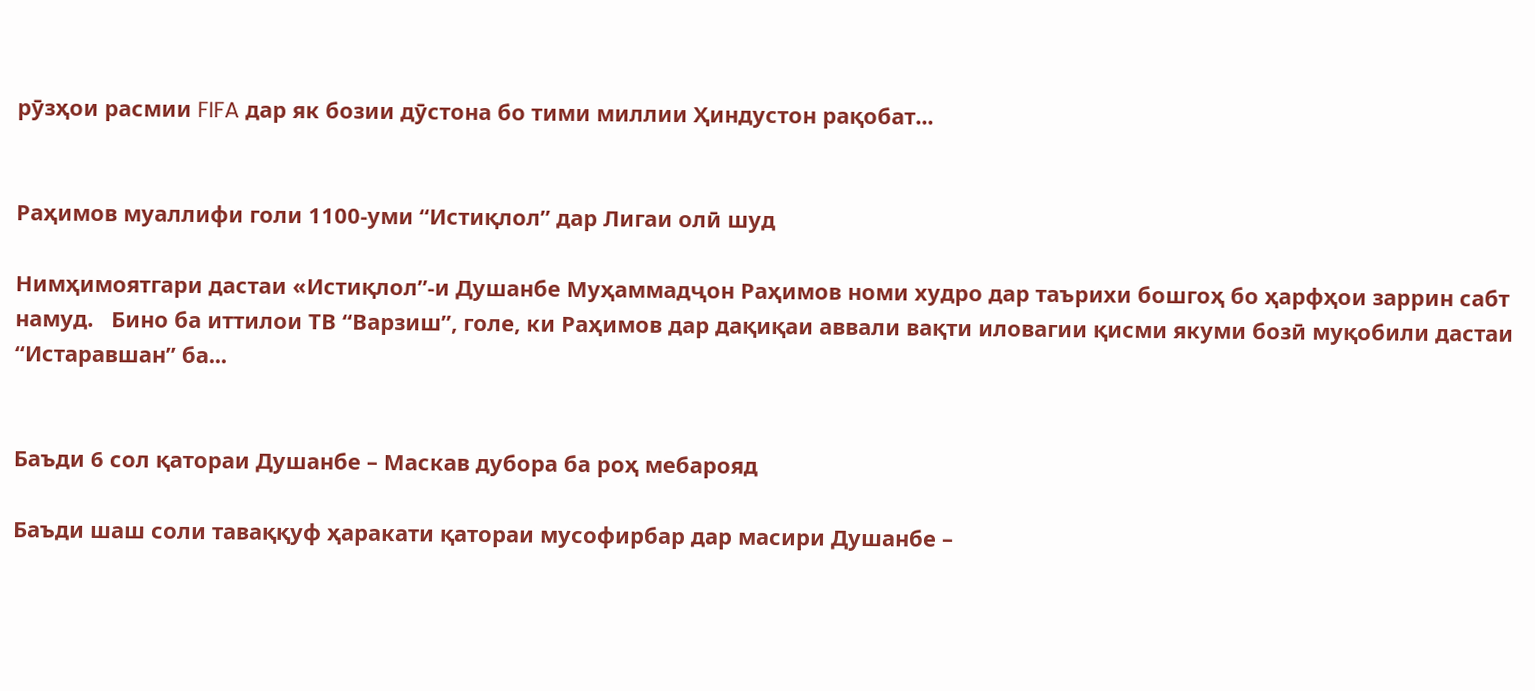рӯзҳои расмии FIFA дар як бозии дӯстона бо тими миллии Ҳиндустон рақобат...


Раҳимов муаллифи голи 1100-уми “Истиқлол” дар Лигаи олӣ шуд

Нимҳимоятгари дастаи «Истиқлол”-и Душанбе Муҳаммадҷон Раҳимов номи худро дар таърихи бошгоҳ бо ҳарфҳои заррин сабт намуд.   Бино ба иттилои ТВ “Варзиш”, голе, ки Раҳимов дар дақиқаи аввали вақти иловагии қисми якуми бозӣ муқобили дастаи “Истаравшан” ба...


Баъди 6 сол қатораи Душанбе – Маскав дубора ба роҳ мебарояд

Баъди шаш соли таваққуф ҳаракати қатораи мусофирбар дар масири Душанбе –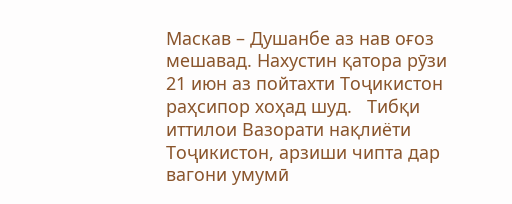Маскав – Душанбе аз нав оғоз мешавад. Нахустин қатора рӯзи 21 июн аз пойтахти Тоҷикистон раҳсипор хоҳад шуд.   Тибқи иттилои Вазорати нақлиёти Тоҷикистон, арзиши чипта дар вагони умумӣ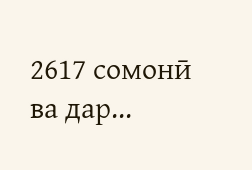2617 сомонӣ ва дар...